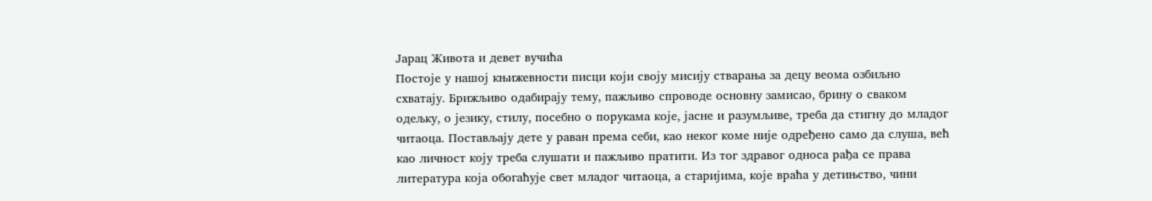Јарац Живота и девет вучића
Постоје у нашој књижевности писци који своју мисију стварања за децу веома озбиљно схватају. Брижљиво одабирају тему, пажљиво спроводе основну замисао, брину о сваком одељку, о језику, стилу, посебно о порукама које, јасне и разумљиве, треба да стигну до младог читаоца. Постављају дете у раван према себи, као неког коме није одређено само да слуша, већ као личност коју треба слушати и пажљиво пратити. Из тог здравог односа рађа се права литература која обогаћује свет младог читаоца, а старијима, које враћа у детињство, чини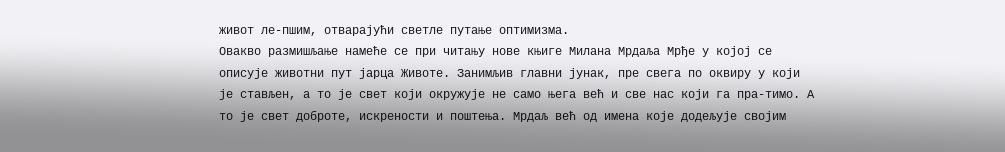живот ле-пшим, отварајући светле путање оптимизма.
Овакво размишљање намеће се при читању нове књиге Милана Мрдаља Мрђе у којој се описује животни пут јарца Животе. Занимљив главни јунак, пре свега по оквиру у који је стављен, а то је свет који окружује не само њега већ и све нас који га пра-тимо. А то је свет доброте, искрености и поштења. Мрдаљ већ од имена које додељује својим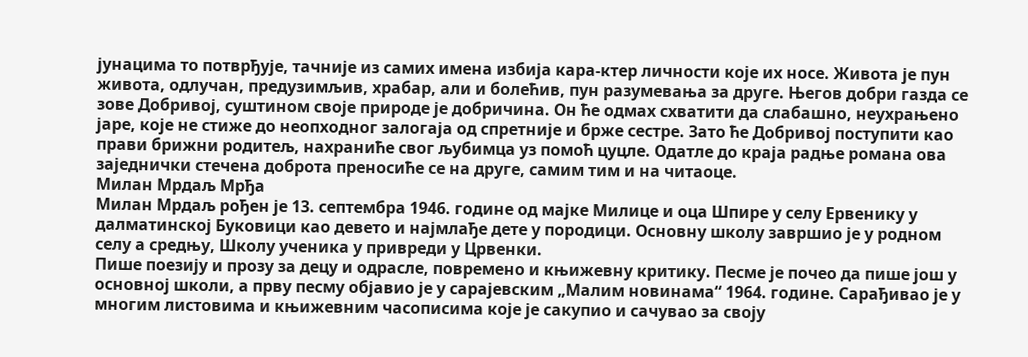јунацима то потврђује, тачније из самих имена избија кара-ктер личности које их носе. Живота је пун живота, одлучан, предузимљив, храбар, али и болећив, пун разумевања за друге. Његов добри газда се зове Добривој, суштином своје природе је добричина. Он ће одмах схватити да слабашно, неухрањено јаре, које не стиже до неопходног залогаја од спретније и брже сестре. Зато ће Добривој поступити као прави брижни родитељ, нахраниће свог љубимца уз помоћ цуцле. Одатле до краја радње романа ова заједнички стечена доброта преносиће се на друге, самим тим и на читаоце.
Милан Мрдаљ Мрђа
Милан Мрдаљ рођен је 13. септембра 1946. године од мајке Милице и оца Шпире у селу Ервенику у далматинској Буковици као девето и најмлађе дете у породици. Основну школу завршио је у родном селу а средњу, Школу ученика у привреди у Црвенки.
Пише поезију и прозу за децу и одрасле, повремено и књижевну критику. Песме је почео да пише још у основној школи, а прву песму објавио је у сарајевским „Малим новинама“ 1964. године. Сарађивао је у многим листовима и књижевним часописима које је сакупио и сачувао за своју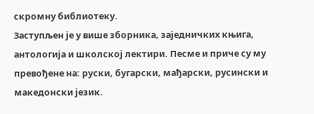скромну библиотеку.
Заступљен је у више зборника, заједничких књига, антологија и школској лектири. Песме и приче су му превођене на: руски, бугарски, мађарски, русински и македонски језик.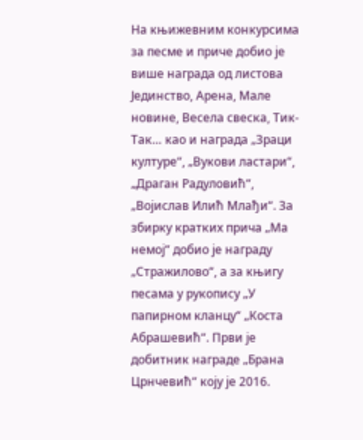На књижевним конкурсима за песме и приче добио је више награда од листова Јединство, Арена, Мале новине, Весела свеска, Тик-Так… као и награда „Зраци културе“, „Вукови ластари“, „Драган Радуловић“, „Војислав Илић Млађи“. За збирку кратких прича „Ма немој“ добио је награду „Стражилово“, а за књигу песама у рукопису „У папирном кланцу“ „Коста Абрашевић“. Први је добитник награде „Брана Црнчевић“ коју је 2016.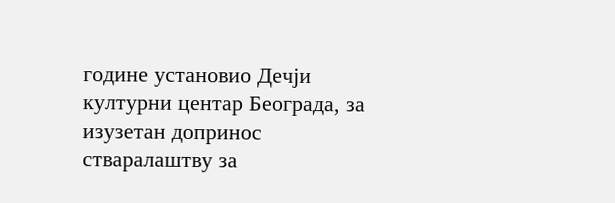године установио Дечји културни центар Београда, за изузетан допринос стваралаштву за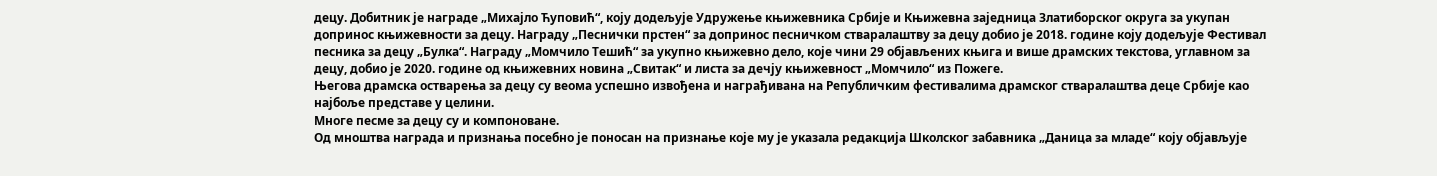децу. Добитник је награде „Михајло Ћуповић“, коју додељује Удружење књижевника Србије и Књижевна заједница Златиборског округа за укупан допринос књижевности за децу. Награду „Песнички прстен“ за допринос песничком стваралаштву за децу добио је 2018. године коју додељује Фестивал песника за децу „Булка“. Награду „Момчило Тешић“ за укупно књижевно дело, које чини 29 објављених књига и више драмских текстова, углавном за децу, добио је 2020. године од књижевних новина „Свитак“ и листа за дечју књижевност „Момчило“ из Пожеге.
Његова драмска остварења за децу су веома успешно извођена и награђивана на Републичким фестивалима драмског стваралаштва деце Србије као најбоље представе у целини.
Многе песме за децу су и компоноване.
Од мноштва награда и признања посебно је поносан на признање које му је указала редакција Школског забавника „Даница за младе“ коју објављује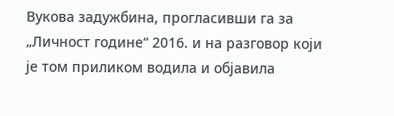Вукова задужбина, прогласивши га за „Личност године“ 2016. и на разговор који је том приликом водила и објавила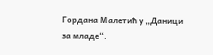Гордана Малетић у „Даници за младе“.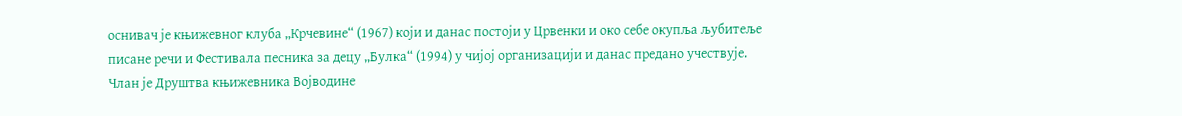оснивач је књижевног клуба „Крчевине“ (1967) који и данас постоји у Црвенки и око себе окупља љубитеље писане речи и Фестивала песника за децу „Булка“ (1994) у чијој организацији и данас предано учествује.
Члан је Друштва књижевника Војводине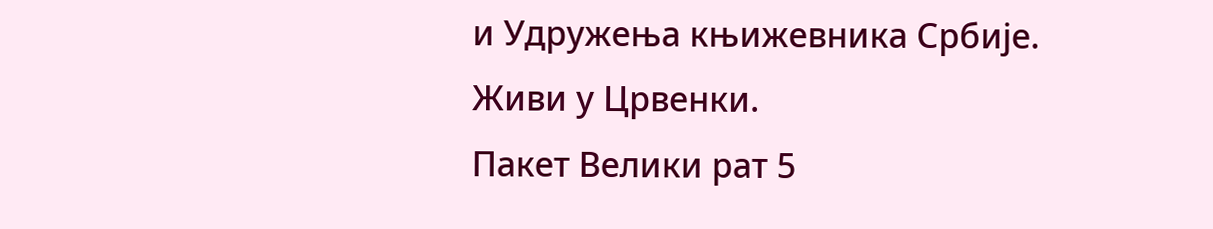и Удружења књижевника Србије.
Живи у Црвенки.
Пакет Велики рат 5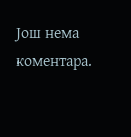Још нема коментара.